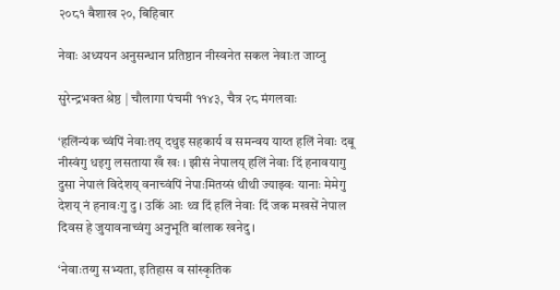२०८१ बैशाख २०, बिहिबार

नेवाः अध्ययन अनुसन्धान प्रतिष्ठान नीस्वनेत सकल नेवाःत जाय्नु

सुरेन्द्रभक्त श्रेष्ठ | चौलागा पंचमी ११४३, चैत्र २८ मंगलवाः

‘हलिंन्यंक च्वंपिं नेवाःतय् दथुइ सहकार्य व समन्वय याय्त हलिं नेवाः दबू नीस्वंगु धइगु लसताया खँ खः । झीसं नेपालय् हलिं नेवाः दिं हनावयागु दुसा नेपालं विदेशय् वनाच्वंपिं नेपाःमितय्सं थीथी ज्याझ्वः यानाः मेमेगु देशय् नं हनावःगु दु । उकिं आः थ्व दिं हलिं नेवाः दिं जक मखसें नेपाल दिवस हे जुयावनाच्वंगु अनुभूति बांलाक खनेदु ।

‘नेवाःतय्गु सभ्यता, इतिहास व सांस्कृतिक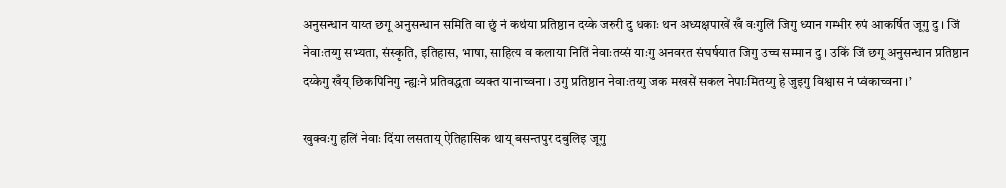अनुसन्धान याय्त छगू अनुसन्धान समिति वा छुं नं कथंया प्रतिष्ठान दय्के जरुरी दु धकाः थन अध्यक्षपाखें खँ वःगुलिं जिगु ध्यान गम्भीर रुपं आकर्षित जूगु दु । जिं नेवाःतय्गु सभ्यता, संस्कृति, इतिहास, भाषा, साहित्य व कलाया नितिं नेवाःतय्सं याःगु अनवरत संघर्षयात जिगु उच्च सम्मान दु । उकिं जिं छगू अनुसन्धान प्रतिष्ठान दय्केगु खँय् छिकपिनिगु न्ह्यःने प्रतिवद्धता व्यक्त यानाच्वना । उगु प्रतिष्ठान नेवाःतय्गु जक मखसें सकल नेपाःमितय्गु हे जुइगु विश्वास नं प्वंकाच्वना ।’

खुक्वःगु हलिं नेवाः दिंया लसताय् ऐतिहासिक थाय् बसन्तपुर दबुलिइ जूगु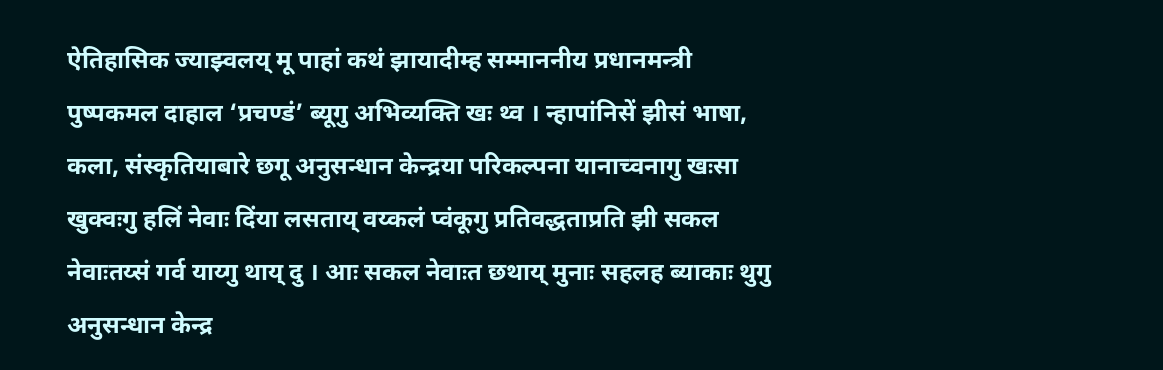ऐतिहासिक ज्याझ्वलय् मू पाहां कथं झायादीम्ह सम्माननीय प्रधानमन्त्री पुष्पकमल दाहाल ‘प्रचण्डं’ ब्यूगु अभिव्यक्ति खः थ्व । न्हापांनिसें झीसं भाषा, कला, संस्कृतियाबारे छगू अनुसन्धान केन्द्रया परिकल्पना यानाच्वनागु खःसा खुक्वःगु हलिं नेवाः दिंया लसताय् वय्कलं प्वंकूगु प्रतिवद्धताप्रति झी सकल नेवाःतय्सं गर्व याय्गु थाय् दु । आः सकल नेवाःत छथाय् मुनाः सहलह ब्याकाः थुगु अनुसन्धान केन्द्र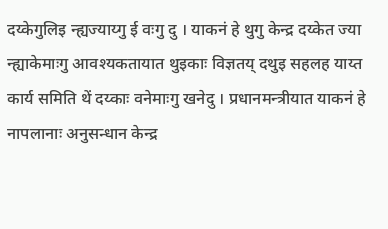दय्केगुलिइ न्ह्यज्याय्गु ई वःगु दु । याकनं हे थुगु केन्द्र दय्केत ज्या न्ह्याकेमाःगु आवश्यकतायात थुइकाः विज्ञतय् दथुइ सहलह याय्त कार्य समिति थें दय्काः वनेमाःगु खनेदु । प्रधानमन्त्रीयात याकनं हे नापलानाः अनुसन्धान केन्द्र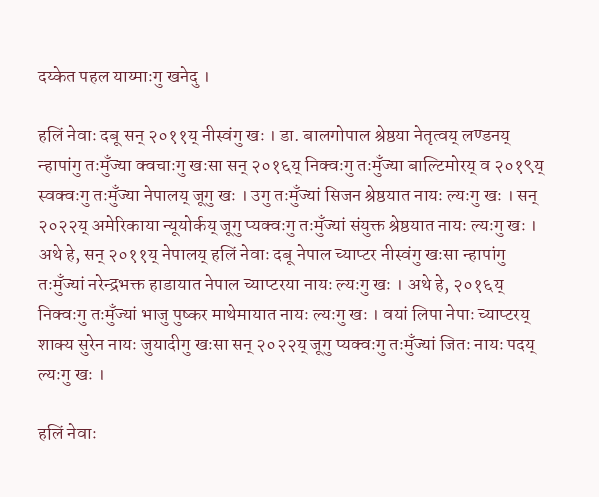दय्केत पहल याय्माःगु खनेदु ।

हलिं नेवाः दबू सन् २०११य् नीस्वंगु खः । डा. बालगोपाल श्रेष्ठया नेतृत्वय् लण्डनय् न्हापांगु तःमुँज्या क्वचाःगु खःसा सन् २०१६य् निक्वःगु तःमुँज्या बाल्टिमोरय् व २०१९य् स्वक्वःगु तःमुँज्या नेपालय् जूगु खः । उगु तःमुँज्यां सिजन श्रेष्ठयात नायः ल्यःगु खः । सन् २०२२य् अमेरिकाया न्यूयोर्कय् जूगु प्यक्वःगु तःमुँज्यां संयुक्त श्रेष्ठयात नायः ल्यःगु खः । अथे हे, सन् २०११य् नेपालय् हलिं नेवाः दबू नेपाल च्याप्टर नीस्वंगु खःसा न्हापांगु तःमुँज्यां नरेन्द्रभक्त हाडायात नेपाल च्याप्टरया नायः ल्यःगु खः । अथे हे, २०१६य् निक्वःगु तःमुँज्यां भाजु पुष्कर माथेमायात नायः ल्यःगु खः । वयां लिपा नेपाः च्याप्टरय् शाक्य सुरेन नायः जुयादीगु खःसा सन् २०२२य् जूगु प्यक्वःगु तःमुँज्यां जितः नायः पदय् ल्यःगु खः ।

हलिं नेवाः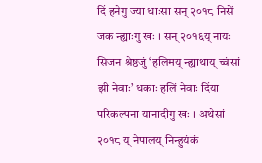दिं हनेगु ज्या धाःसा सन् २०१८ निसें जक न्ह्याःगु खः । सन् २०१६य् नायः सिजन श्रेष्ठजुं ‘हलिमय् न्ह्याथाय् च्वंसां झी नेवाः’ धकाः हलिं नेवाः दिंया परिकल्पना यानादीगु खः । अथेसां २०१८ य् नेपालय् निन्हुयंकं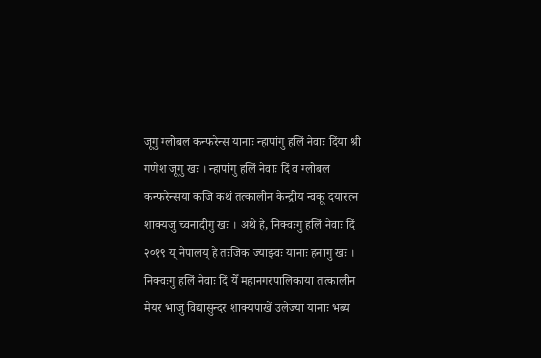जूगु ग्लोबल कन्फरेन्स यानाः न्हापांगु हलिं नेवाः दिंया श्री गणेश जूगु खः । न्हापांगु हलिं नेवाः दिं व ग्लोबल कन्फरेन्सया कजि कथं तत्कालीन केन्द्रीय न्वकू दयारत्न शाक्यजु च्वनादीगु खः । अथे हे, निक्वःगु हलिं नेवाः दिं २०१९ य् नेपालय् हे तःजिक ज्याझ्वः यानाः हनागु खः । निक्वःगु हलिं नेवाः दिं येँ महानगरपालिकाया तत्कालीन मेयर भाजु विद्यासुन्दर शाक्यपाखें उलेज्या यानाः भब्य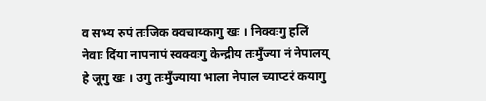व सभ्य रुपं तःजिक क्वचाय्कागु खः । निक्वःगु हलिं नेवाः दिंया नापनापं स्वक्वःगु केन्द्रीय तःमुँज्या नं नेपालय् हे जूगु खः । उगु तःमुँज्याया भाला नेपाल च्याप्टरं कयागु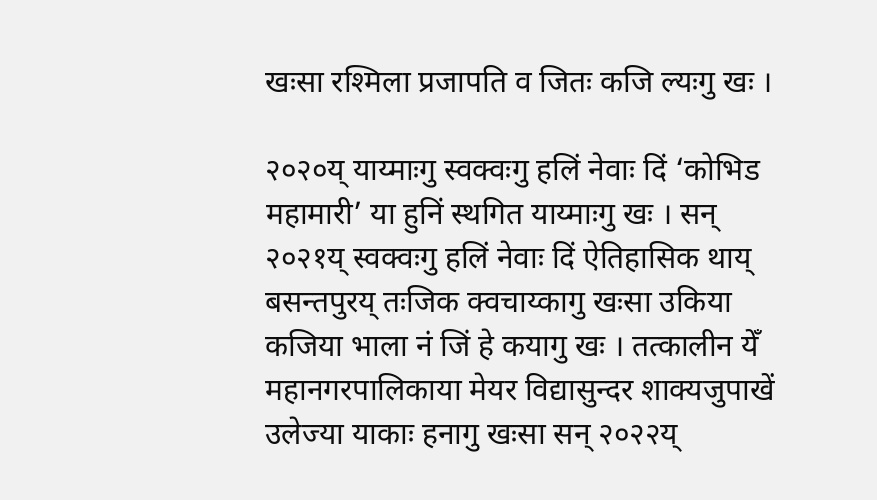खःसा रश्मिला प्रजापति व जितः कजि ल्यःगु खः ।

२०२०य् याय्माःगु स्वक्वःगु हलिं नेवाः दिं ‘कोभिड महामारी’ या हुनिं स्थगित याय्माःगु खः । सन् २०२१य् स्वक्वःगु हलिं नेवाः दिं ऐतिहासिक थाय् बसन्तपुरय् तःजिक क्वचाय्कागु खःसा उकिया कजिया भाला नं जिं हे कयागु खः । तत्कालीन येँ महानगरपालिकाया मेयर विद्यासुन्दर शाक्यजुपाखें उलेज्या याकाः हनागु खःसा सन् २०२२य्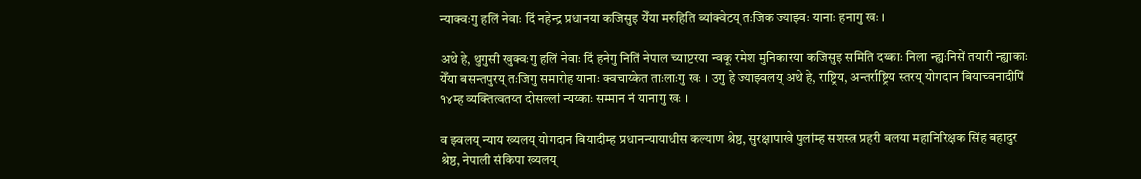न्याक्वःगु हलिं नेवाः दिं नहेन्द्र प्रधानया कजिसुइ येँया मरुहिति ब्यांक्वेटय् तःजिक ज्याझ्वः यानाः हनागु खः ।

अथे हे, थुगुसी खुक्वःगु हलिं नेवाः दिं हनेगु नितिं नेपाल च्याप्टरया न्वकू रमेश मुनिकारया कजिसुइ समिति दय्काः निला न्ह्यःनिसें तयारी न्ह्याकाः येँया बसन्तपुरय् तःजिगु समारोह यानाः क्वचाय्केत ताःलाःगु खः । उगु हे ज्याझ्वलय् अथे हे, राष्ट्रिय, अन्तर्राष्ट्रिय स्तरय् योगदान बियाच्वनादीपिं १४म्ह व्यक्तित्वतय्त दोसल्लां न्यय्काः सम्मान नं यानागु खः ।

व झ्वलय् न्याय ख्यलय् योगदान बियादीम्ह प्रधानन्यायाधीस कल्याण श्रेष्ठ, सुरक्षापाखे पुलांम्ह सशस्त्र प्रहरी बलया महानिरिक्षक सिंह बहादुर श्रेष्ठ, नेपाली संकिपा ख्यलय्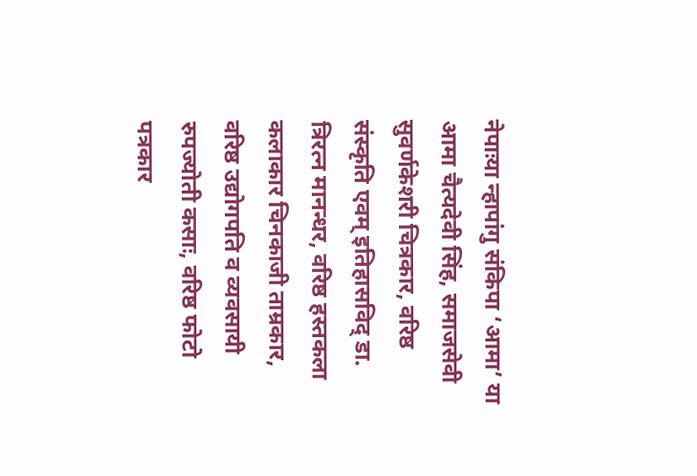नेपाःया न्हापांगु संकिपा ‘आमा’ या आमा चैत्यदेवी सिंह, समाजसेवी सुवर्णकेशरी चित्रकार, वरिष्ठ संस्कृति एवम् इतिहासविद् डा. त्रिरत्न मानन्धर, वरिष्ठ हस्तकला कलाकार चिनकाजी ताम्रकार, वरिष्ठ उद्योगपति व व्यवसायी रुपज्योती कसाः, वरिष्ठ फोटो पत्रकार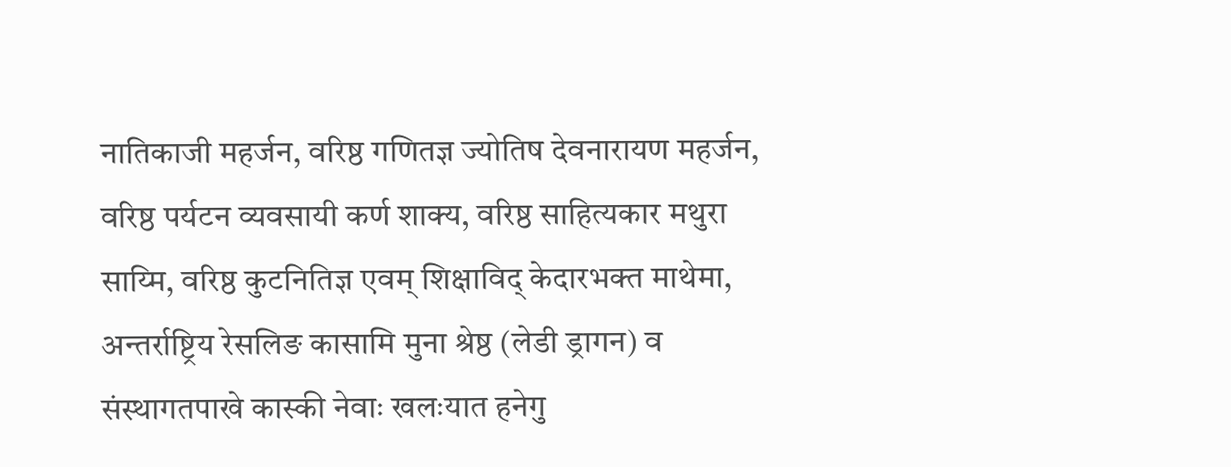नातिकाजी महर्जन, वरिष्ठ गणितज्ञ ज्योतिष देवनारायण महर्जन, वरिष्ठ पर्यटन व्यवसायी कर्ण शाक्य, वरिष्ठ साहित्यकार मथुरा साय्मि, वरिष्ठ कुटनितिज्ञ एवम् शिक्षाविद् केदारभक्त माथेमा, अन्तर्राष्ट्रिय रेसलिङ कासामि मुना श्रेष्ठ (लेडी ड्रागन) व संस्थागतपाखे कास्की नेवाः खलःयात हनेगु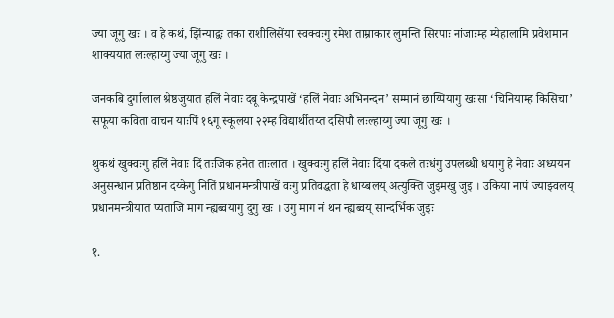ज्या जूगु खः । व हे कथं, झिंन्याद्वः तका राशीलिसेंया स्वक्वःगु रमेश ताम्राकार लुमन्ति सिरपाः नांजाःम्ह म्येहालामि प्रवेशमान शाक्ययात लःल्हाय्गु ज्या जूगु खः ।

जनकबि दुर्गालाल श्रेष्ठजुयात हलिं नेवाः दबू केन्द्रपाखें ‘हलिं नेवाः अभिनन्दन’ सम्मानं छाय्पियागु खःसा ‘चिनियाम्ह किसिचा’ सफूया कविता वाचन याःपिं १६गू स्कूलया २२म्ह विद्यार्थीतय्त दसिपौ लःल्हाय्गु ज्या जूगु खः ।

थुकथं खुक्वःगु हलिं नेवाः दिं तःजिक हनेत ताःलात । खुक्वःगु हलिं नेवाः दिंया दकले तःधंगु उपलब्धी धयागु हे नेवाः अध्ययन अनुसन्धान प्रतिष्ठान दय्केगु नितिं प्रधानमन्त्रीपाखें वःगु प्रतिवद्धता हे धाय्बलय् अत्युक्ति जुइमखु जुइ । उकिया नापं ज्याझ्वलय् प्रधानमन्त्रीयात प्यताजि माग न्ह्यब्वयागु दुगु खः । उगु माग नं थन न्ह्यब्वय् सान्दर्भिक जुइः

१.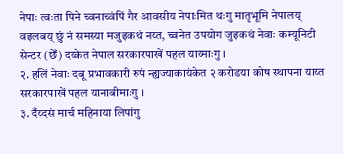नेपाः त्वःता पिने च्वनाच्वंपिं गैर आवसीय नेपाःमित थःगु मातृभूमि नेपालय् वइलबय् छुं नं समस्या मजुइकथं नय्त, च्वनेत उपयोग जुइकथं नेवाः कम्यूनिटी सेन्टर (छेँ) दय्केत नेपाल सरकारपाखें पहल याय्माःगु ।
२. हलिं नेवाः दबू प्रभावकारी रुपं न्ह्यज्याकायंकेत २ करोडया कोष स्थापना याय्त सरकारपाखें पहल यानाबीमाःगु ।
३. दँय्दसं मार्च महिनाया लिपांगु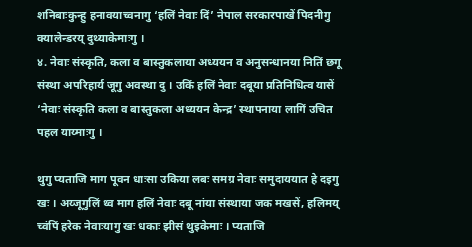शनिबाःकुन्हु हनावयाच्वनागु ‘हलिं नेवाः दिं’ नेपाल सरकारपाखें पिदनीगु क्यालेन्डरय् दुथ्याकेमाःगु ।
४. नेवाः संस्कृति, कला व बास्तुकलाया अध्ययन व अनुसन्धानया नितिं छगू संस्था अपरिहार्य जूगु अवस्था दु । उकिं हलिं नेवाः दबूया प्रतिनिधित्व यासें ‘नेवाः संस्कृति कला व बास्तुकला अध्ययन केन्द्र’ स्थापनाया लागिं उचित पहल याय्माःगु ।

थुगु प्यताजि माग पूवन धाःसा उकिया लबः समग्र नेवाः समुदाययात हे दइगु खः । अय्जूगुलिं थ्व माग हलिं नेवाः दबू नांया संस्थाया जक मखसें, हलिमय् च्वंपिं हरेक नेवाःयागु खः धकाः झीसं थुइकेमाः । प्यताजि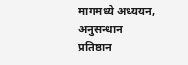मागमध्ये अध्ययन, अनुसन्धान प्रतिष्ठान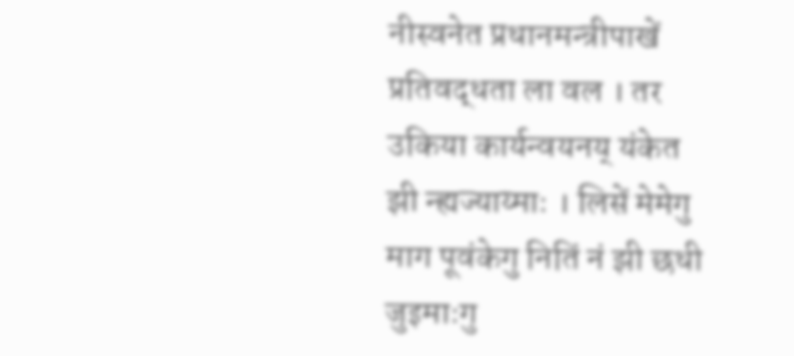नीस्वनेत प्रधानमन्त्रीपाखें प्रतिवद्धता ला वल । तर उकिया कार्यन्वयनय् यंकेत झी न्ह्यज्याय्माः । लिसें मेमेगु माग पूवंकेगु नितिं नं झी छधी जुइमाःगु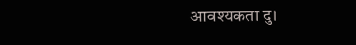आवश्यकता दु।